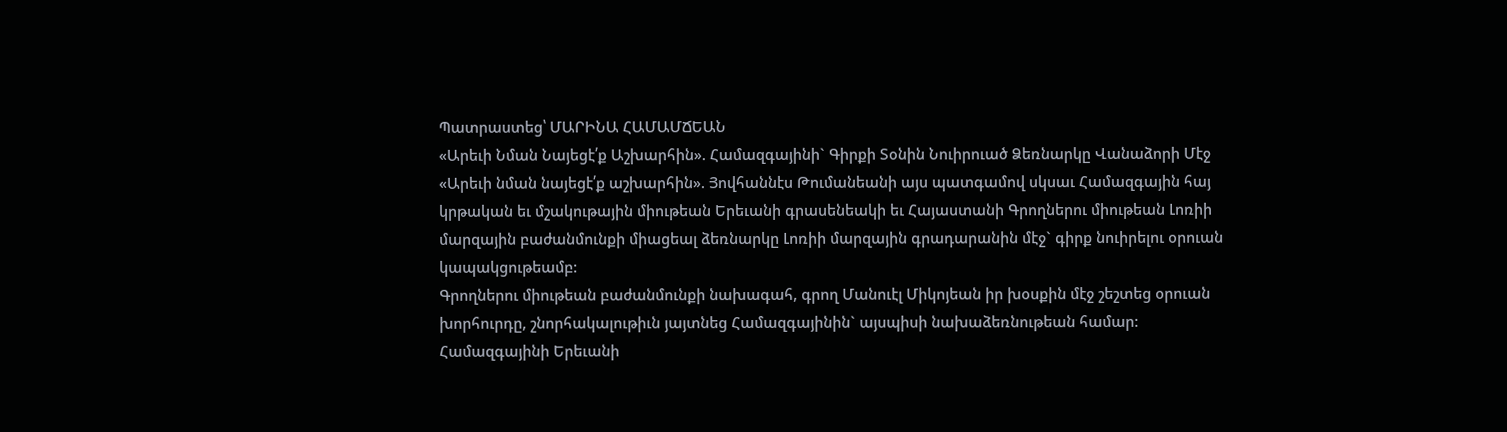Պատրաստեց՝ ՄԱՐԻՆԱ ՀԱՄԱՄՃԵԱՆ
«Արեւի Նման Նայեցէ՛ք Աշխարհին». Համազգայինի` Գիրքի Տօնին Նուիրուած Ձեռնարկը Վանաձորի Մէջ
«Արեւի նման նայեցէ՛ք աշխարհին». Յովհաննէս Թումանեանի այս պատգամով սկսաւ Համազգային հայ կրթական եւ մշակութային միութեան Երեւանի գրասենեակի եւ Հայաստանի Գրողներու միութեան Լոռիի մարզային բաժանմունքի միացեալ ձեռնարկը Լոռիի մարզային գրադարանին մէջ` գիրք նուիրելու օրուան կապակցութեամբ:
Գրողներու միութեան բաժանմունքի նախագահ, գրող Մանուէլ Միկոյեան իր խօսքին մէջ շեշտեց օրուան խորհուրդը, շնորհակալութիւն յայտնեց Համազգայինին` այսպիսի նախաձեռնութեան համար:
Համազգայինի Երեւանի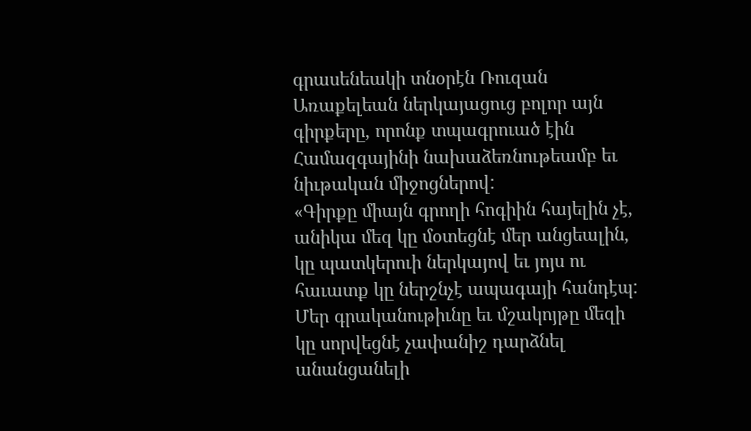գրասենեակի տնօրէն Ռուզան Առաքելեան ներկայացուց բոլոր այն գիրքերը, որոնք տպագրուած էին Համազգայինի նախաձեռնութեամբ եւ նիւթական միջոցներով:
«Գիրքը միայն գրողի հոգիին հայելին չէ, անիկա մեզ կը մօտեցնէ մեր անցեալին, կը պատկերուի ներկայով եւ յոյս ու հաւատք կը ներշնչէ ապագայի հանդէպ: Մեր գրականութիւնը եւ մշակոյթը մեզի կը սորվեցնէ չափանիշ դարձնել անանցանելի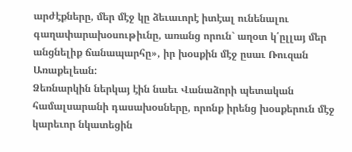արժէքները, մեր մէջ կը ձեւաւորէ իտէալ ունենալու գաղափարախօսութիւնը, առանց որուն` աղօտ կ՛ըլլայ մեր անցնելիք ճանապարհը», իր խօսքին մէջ ըսաւ Ռուզան Առաքելեան:
Ձեռնարկին ներկայ էին նաեւ Վանաձորի պետական համալսարանի դասախօսները, որոնք իրենց խօսքերուն մէջ կարեւոր նկատեցին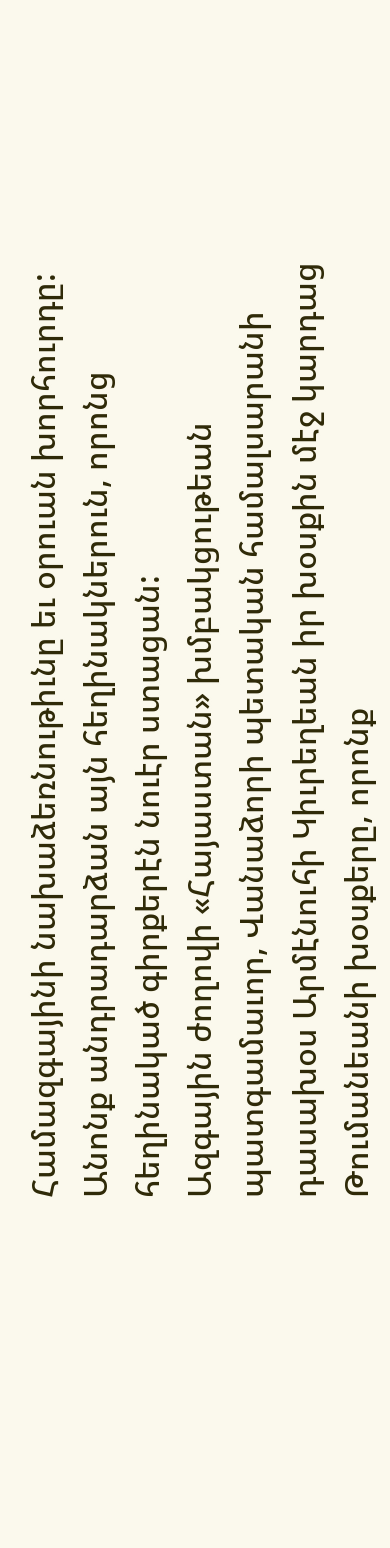Համազգայինի նախաձեռնութիւնը եւ օրուան խորհուրդը: Անոնք անդրադարձան այն հեղինակներուն, որոնց հեղինակած գիրքերէն նուէր ստացան:
Ազգային ժողովի «Հայաստան» խմբակցութեան պատգամաւոր, Վանաձորի պետական համալսարանի դասախօս Արմէնուհի Կիւրեղեան իր խօսքին մէջ կարդաց Թումանեանի խօսքերը, որոնք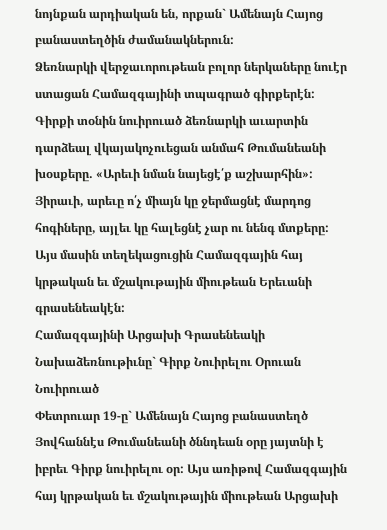նոյնքան արդիական են, որքան` Ամենայն Հայոց բանաստեղծին ժամանակներուն:
Ձեռնարկի վերջաւորութեան բոլոր ներկաները նուէր ստացան Համազգայինի տպագրած գիրքերէն:
Գիրքի տօնին նուիրուած ձեռնարկի աւարտին դարձեալ վկայակոչուեցան անմահ Թումանեանի խօսքերը. «Արեւի նման նայեցէ՛ք աշխարհին»:
Յիրաւի, արեւը ո՛չ միայն կը ջերմացնէ մարդոց հոգիները, այլեւ կը հալեցնէ չար ու նենգ մտքերը:
Այս մասին տեղեկացուցին Համազգային հայ կրթական եւ մշակութային միութեան Երեւանի գրասենեակէն:
Համազգայինի Արցախի Գրասենեակի Նախաձեռնութիւնը` Գիրք Նուիրելու Օրուան Նուիրուած
Փետրուար 19-ը` Ամենայն Հայոց բանաստեղծ Յովհաննէս Թումանեանի ծննդեան օրը յայտնի է իբրեւ Գիրք նուիրելու օր: Այս առիթով Համազգային հայ կրթական եւ մշակութային միութեան Արցախի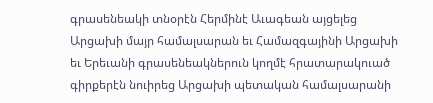գրասենեակի տնօրէն Հերմինէ Աւագեան այցելեց Արցախի մայր համալսարան եւ Համազգայինի Արցախի եւ Երեւանի գրասենեակներուն կողմէ հրատարակուած գիրքերէն նուիրեց Արցախի պետական համալսարանի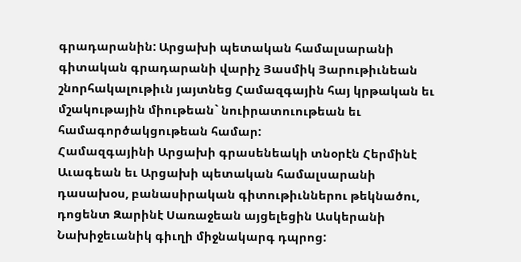գրադարանին: Արցախի պետական համալսարանի գիտական գրադարանի վարիչ Յասմիկ Յարութիւնեան շնորհակալութիւն յայտնեց Համազգային հայ կրթական եւ մշակութային միութեան` նուիրատուութեան եւ համագործակցութեան համար:
Համազգայինի Արցախի գրասենեակի տնօրէն Հերմինէ Աւագեան եւ Արցախի պետական համալսարանի դասախօս, բանասիրական գիտութիւններու թեկնածու, դոցենտ Զարինէ Սառաջեան այցելեցին Ասկերանի Նախիջեւանիկ գիւղի միջնակարգ դպրոց: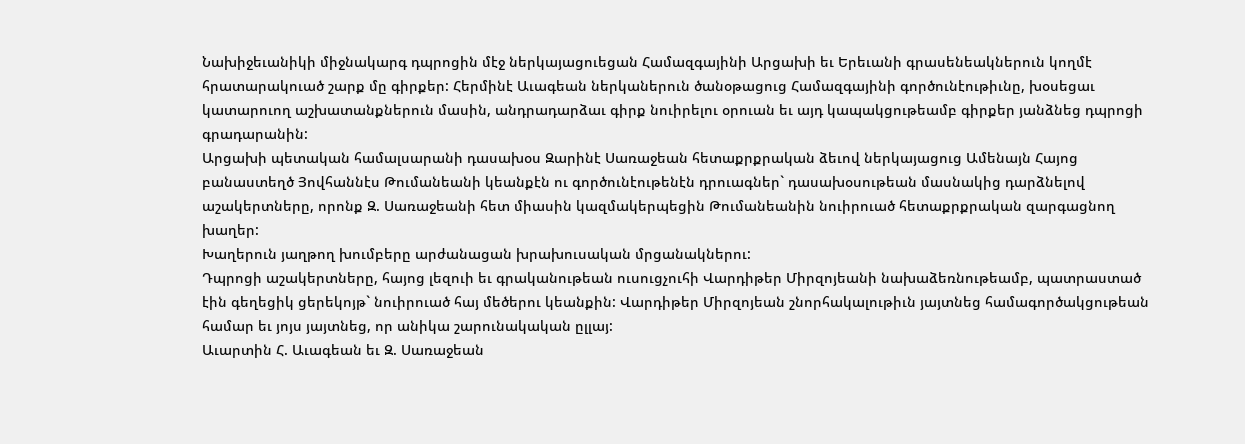Նախիջեւանիկի միջնակարգ դպրոցին մէջ ներկայացուեցան Համազգայինի Արցախի եւ Երեւանի գրասենեակներուն կողմէ հրատարակուած շարք մը գիրքեր: Հերմինէ Աւագեան ներկաներուն ծանօթացուց Համազգայինի գործունէութիւնը, խօսեցաւ կատարուող աշխատանքներուն մասին, անդրադարձաւ գիրք նուիրելու օրուան եւ այդ կապակցութեամբ գիրքեր յանձնեց դպրոցի գրադարանին:
Արցախի պետական համալսարանի դասախօս Զարինէ Սառաջեան հետաքրքրական ձեւով ներկայացուց Ամենայն Հայոց բանաստեղծ Յովհաննէս Թումանեանի կեանքէն ու գործունէութենէն դրուագներ` դասախօսութեան մասնակից դարձնելով աշակերտները, որոնք Զ. Սառաջեանի հետ միասին կազմակերպեցին Թումանեանին նուիրուած հետաքրքրական զարգացնող խաղեր:
Խաղերուն յաղթող խումբերը արժանացան խրախուսական մրցանակներու:
Դպրոցի աշակերտները, հայոց լեզուի եւ գրականութեան ուսուցչուհի Վարդիթեր Միրզոյեանի նախաձեռնութեամբ, պատրաստած էին գեղեցիկ ցերեկոյթ` նուիրուած հայ մեծերու կեանքին: Վարդիթեր Միրզոյեան շնորհակալութիւն յայտնեց համագործակցութեան համար եւ յոյս յայտնեց, որ անիկա շարունակական ըլլայ:
Աւարտին Հ. Աւագեան եւ Զ. Սառաջեան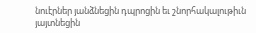նուէրներ յանձնեցին դպրոցին եւ շնորհակալութիւն յայտնեցին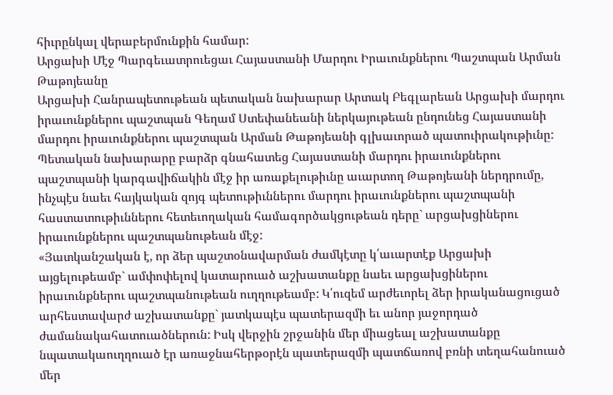հիւրընկալ վերաբերմունքին համար:
Արցախի Մէջ Պարգեւատրուեցաւ Հայաստանի Մարդու Իրաւունքներու Պաշտպան Արման Թաթոյեանը
Արցախի Հանրապետութեան պետական նախարար Արտակ Բեգլարեան Արցախի մարդու իրաւունքներու պաշտպան Գեղամ Ստեփանեանի ներկայութեան ընդունեց Հայաստանի մարդու իրաւունքներու պաշտպան Արման Թաթոյեանի գլխաւորած պատուիրակութիւնը:
Պետական նախարարը բարձր գնահատեց Հայաստանի մարդու իրաւունքներու պաշտպանի կարգավիճակին մէջ իր առաքելութիւնը աւարտող Թաթոյեանի ներդրումը, ինչպէս նաեւ հայկական զոյգ պետութիւններու մարդու իրաւունքներու պաշտպանի հաստատութիւններու հետեւողական համագործակցութեան դերը` արցախցիներու իրաւունքներու պաշտպանութեան մէջ:
«Յատկանշական է, որ ձեր պաշտօնավարման ժամկէտը կ՛աւարտէք Արցախի այցելութեամբ` ամփոփելով կատարուած աշխատանքը նաեւ արցախցիներու իրաւունքներու պաշտպանութեան ուղղութեամբ: Կ՛ուզեմ արժեւորել ձեր իրականացուցած արհեստավարժ աշխատանքը` յատկապէս պատերազմի եւ անոր յաջորդած ժամանակահատուածներուն: Իսկ վերջին շրջանին մեր միացեալ աշխատանքը նպատակաուղղուած էր առաջնահերթօրէն պատերազմի պատճառով բռնի տեղահանուած մեր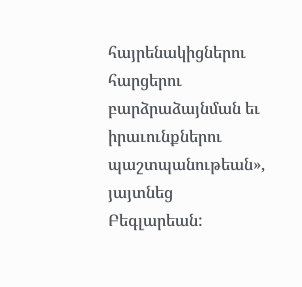հայրենակիցներու հարցերու բարձրաձայնման եւ իրաւունքներու պաշտպանութեան», յայտնեց Բեգլարեան: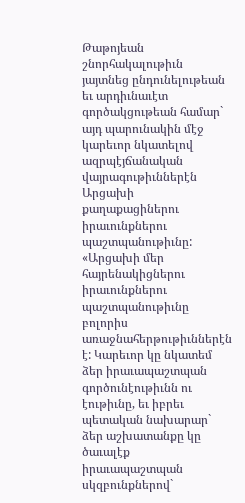Թաթոյեան շնորհակալութիւն յայտնեց ընդունելութեան եւ արդիւնաւէտ գործակցութեան համար` այդ պարունակին մէջ կարեւոր նկատելով ազրպէյճանական վայրագութիւններէն Արցախի քաղաքացիներու իրաւունքներու պաշտպանութիւնը:
«Արցախի մեր հայրենակիցներու իրաւունքներու պաշտպանութիւնը բոլորիս առաջնահերթութիւններէն է: Կարեւոր կը նկատեմ ձեր իրաւապաշտպան գործունէութիւնն ու էութիւնը, եւ իբրեւ պետական նախարար` ձեր աշխատանքը կը ծաւալէք իրաւապաշտպան սկզբունքներով`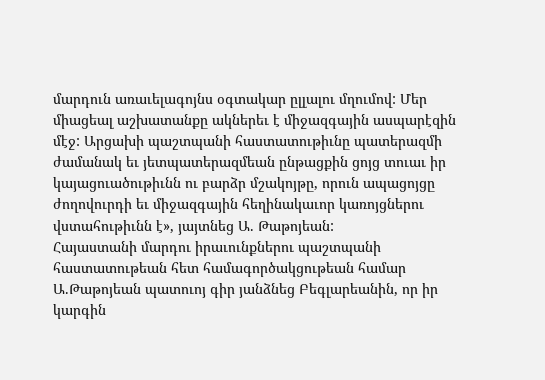մարդուն առաւելագոյնս օգտակար ըլլալու մղումով: Մեր միացեալ աշխատանքը ակներեւ է միջազգային ասպարէզին մէջ: Արցախի պաշտպանի հաստատութիւնը պատերազմի ժամանակ եւ յետպատերազմեան ընթացքին ցոյց տուաւ իր կայացուածութիւնն ու բարձր մշակոյթը, որուն ապացոյցը ժողովուրդի եւ միջազգային հեղինակաւոր կառոյցներու վստահութիւնն է», յայտնեց Ա. Թաթոյեան:
Հայաստանի մարդու իրաւունքներու պաշտպանի հաստատութեան հետ համագործակցութեան համար Ա.Թաթոյեան պատուոյ գիր յանձնեց Բեգլարեանին, որ իր կարգին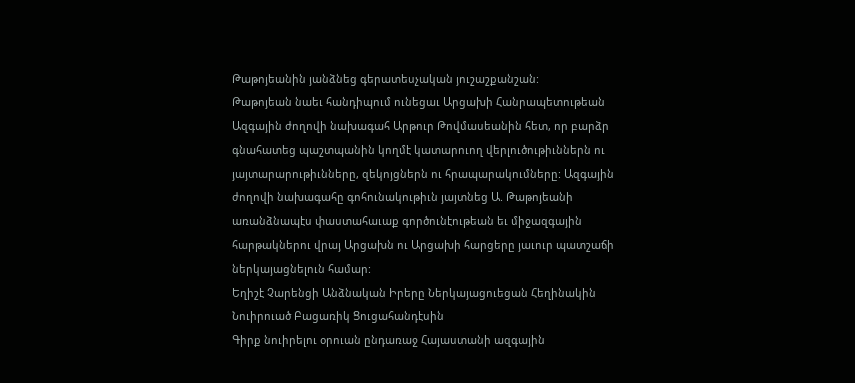Թաթոյեանին յանձնեց գերատեսչական յուշաշքանշան:
Թաթոյեան նաեւ հանդիպում ունեցաւ Արցախի Հանրապետութեան Ազգային ժողովի նախագահ Արթուր Թովմասեանին հետ, որ բարձր գնահատեց պաշտպանին կողմէ կատարուող վերլուծութիւններն ու յայտարարութիւնները, զեկոյցներն ու հրապարակումները: Ազգային ժողովի նախագահը գոհունակութիւն յայտնեց Ա. Թաթոյեանի առանձնապէս փաստահաւաք գործունէութեան եւ միջազգային հարթակներու վրայ Արցախն ու Արցախի հարցերը յաւուր պատշաճի ներկայացնելուն համար:
Եղիշէ Չարենցի Անձնական Իրերը Ներկայացուեցան Հեղինակին Նուիրուած Բացառիկ Ցուցահանդէսին
Գիրք նուիրելու օրուան ընդառաջ Հայաստանի ազգային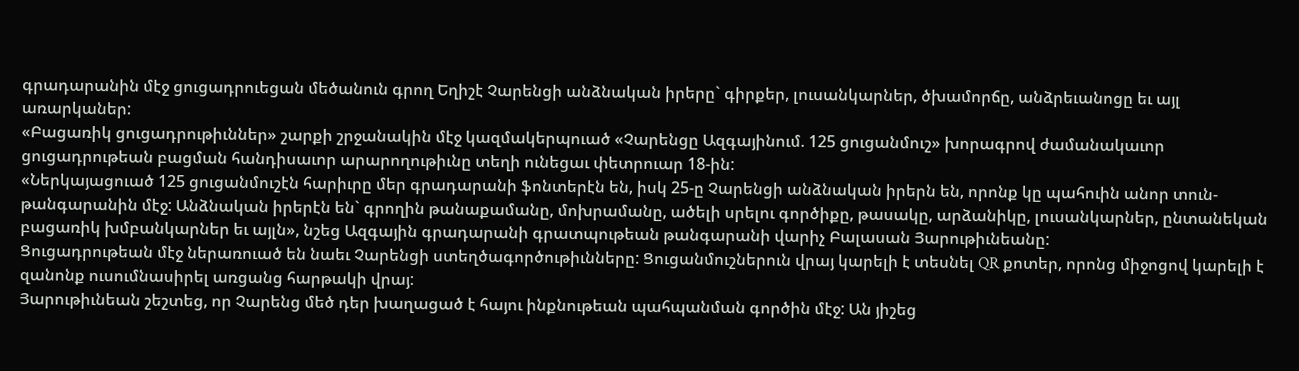գրադարանին մէջ ցուցադրուեցան մեծանուն գրող Եղիշէ Չարենցի անձնական իրերը` գիրքեր, լուսանկարներ, ծխամորճը, անձրեւանոցը եւ այլ առարկաներ:
«Բացառիկ ցուցադրութիւններ» շարքի շրջանակին մէջ կազմակերպուած «Չարենցը Ազգայինում. 125 ցուցանմուշ» խորագրով ժամանակաւոր ցուցադրութեան բացման հանդիսաւոր արարողութիւնը տեղի ունեցաւ փետրուար 18-ին:
«Ներկայացուած 125 ցուցանմուշէն հարիւրը մեր գրադարանի ֆոնտերէն են, իսկ 25-ը Չարենցի անձնական իրերն են, որոնք կը պահուին անոր տուն-թանգարանին մէջ: Անձնական իրերէն են` գրողին թանաքամանը, մոխրամանը, ածելի սրելու գործիքը, թասակը, արձանիկը, լուսանկարներ, ընտանեկան բացառիկ խմբանկարներ եւ այլն», նշեց Ազգային գրադարանի գրատպութեան թանգարանի վարիչ Բալասան Յարութիւնեանը:
Ցուցադրութեան մէջ ներառուած են նաեւ Չարենցի ստեղծագործութիւնները: Ցուցանմուշներուն վրայ կարելի է տեսնել QR քոտեր, որոնց միջոցով կարելի է զանոնք ուսումնասիրել առցանց հարթակի վրայ:
Յարութիւնեան շեշտեց, որ Չարենց մեծ դեր խաղացած է հայու ինքնութեան պահպանման գործին մէջ: Ան յիշեց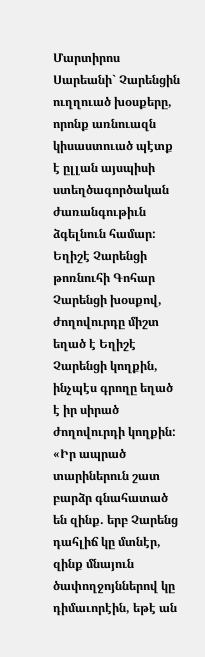Մարտիրոս Սարեանի` Չարենցին ուղղուած խօսքերը, որոնք առնուազն կիսաստուած պէտք է ըլլան այսպիսի ստեղծագործական ժառանգութիւն ձգելնուն համար:
Եղիշէ Չարենցի թոռնուհի Գոհար Չարենցի խօսքով, ժողովուրդը միշտ եղած է Եղիշէ Չարենցի կողքին, ինչպէս գրողը եղած է իր սիրած ժողովուրդի կողքին: «Իր ապրած տարիներուն շատ բարձր գնահատած են զինք. երբ Չարենց դահլիճ կը մտնէր, զինք մնայուն ծափողջոյններով կը դիմաւորէին, եթէ ան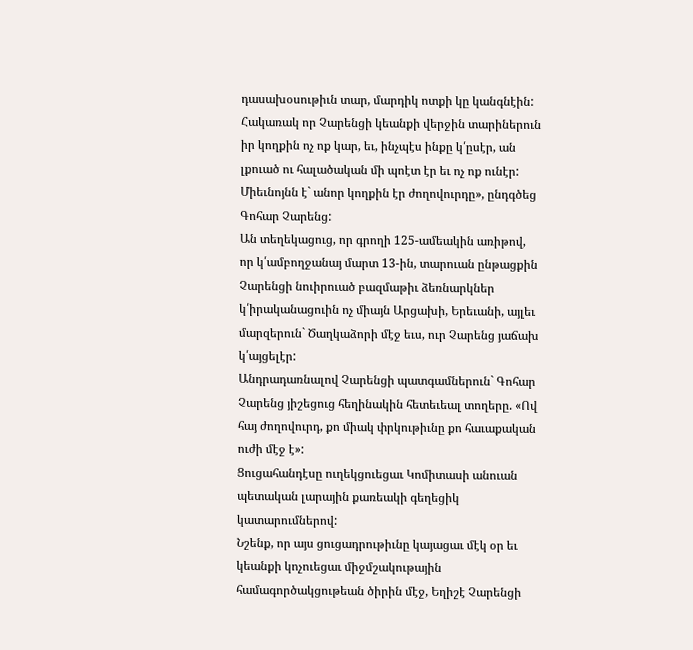դասախօսութիւն տար, մարդիկ ոտքի կը կանգնէին: Հակառակ որ Չարենցի կեանքի վերջին տարիներուն իր կողքին ոչ ոք կար, եւ, ինչպէս ինքը կ՛ըսէր, ան լքուած ու հալածական մի պոէտ էր եւ ոչ ոք ունէր: Միեւնոյնն է` անոր կողքին էր ժողովուրդը», ընդգծեց Գոհար Չարենց:
Ան տեղեկացուց, որ գրողի 125-ամեակին առիթով, որ կ՛ամբողջանայ մարտ 13-ին, տարուան ընթացքին Չարենցի նուիրուած բազմաթիւ ձեռնարկներ կ՛իրականացուին ոչ միայն Արցախի, Երեւանի, այլեւ մարզերուն` Ծաղկաձորի մէջ եւս, ուր Չարենց յաճախ կ՛այցելէր:
Անդրադառնալով Չարենցի պատգամներուն` Գոհար Չարենց յիշեցուց հեղինակին հետեւեալ տողերը. «Ով հայ ժողովուրդ, քո միակ փրկութիւնը քո հաւաքական ուժի մէջ է»:
Ցուցահանդէսը ուղեկցուեցաւ Կոմիտասի անուան պետական լարային քառեակի գեղեցիկ կատարումներով:
Նշենք, որ այս ցուցադրութիւնը կայացաւ մէկ օր եւ կեանքի կոչուեցաւ միջմշակութային համագործակցութեան ծիրին մէջ, Եղիշէ Չարենցի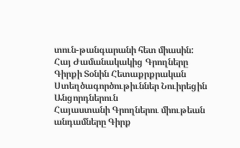տուն-թանգարանի հետ միասին:
Հայ Ժամանակակից Գրողները Գիրքի Տօնին Հետաքրքրական Ստեղծագործութիւններ Նուիրեցին Անցորդներուն
Հայաստանի Գրողներու միութեան անդամները Գիրք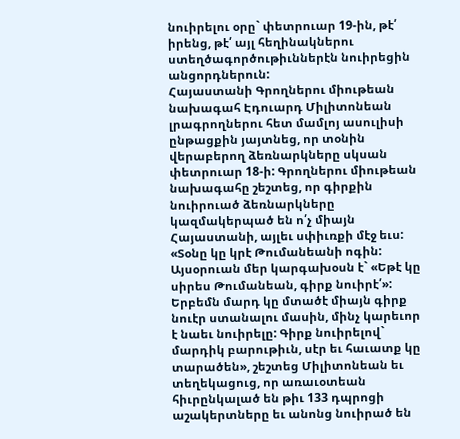նուիրելու օրը` փետրուար 19-ին, թէ՛ իրենց, թէ՛ այլ հեղինակներու ստեղծագործութիւններէն նուիրեցին անցորդներուն:
Հայաստանի Գրողներու միութեան նախագահ Էդուարդ Միլիտոնեան լրագրողներու հետ մամլոյ ասուլիսի ընթացքին յայտնեց, որ տօնին վերաբերող ձեռնարկները սկսան փետրուար 18-ի: Գրողներու միութեան նախագահը շեշտեց, որ գիրքին նուիրուած ձեռնարկները կազմակերպած են ո՛չ միայն Հայաստանի, այլեւ սփիւռքի մէջ եւս:
«Տօնը կը կրէ Թումանեանի ոգին: Այսօրուան մեր կարգախօսն է` «Եթէ կը սիրես Թումանեան, գիրք նուիրէ՛»: Երբեմն մարդ կը մտածէ միայն գիրք նուէր ստանալու մասին, մինչ կարեւոր է նաեւ նուիրելը: Գիրք նուիրելով` մարդիկ բարութիւն, սէր եւ հաւատք կը տարածեն», շեշտեց Միլիտոնեան եւ տեղեկացուց, որ առաւօտեան հիւրընկալած են թիւ 133 դպրոցի աշակերտները եւ անոնց նուիրած են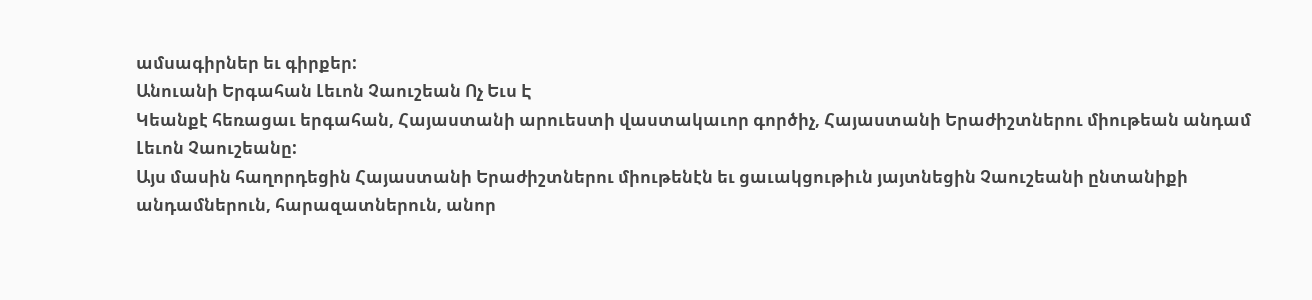ամսագիրներ եւ գիրքեր:
Անուանի Երգահան Լեւոն Չաուշեան Ոչ Եւս Է
Կեանքէ հեռացաւ երգահան, Հայաստանի արուեստի վաստակաւոր գործիչ, Հայաստանի Երաժիշտներու միութեան անդամ Լեւոն Չաուշեանը:
Այս մասին հաղորդեցին Հայաստանի Երաժիշտներու միութենէն եւ ցաւակցութիւն յայտնեցին Չաուշեանի ընտանիքի անդամներուն, հարազատներուն, անոր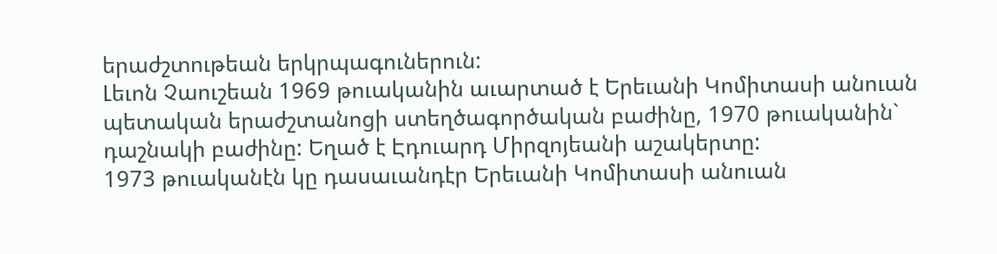երաժշտութեան երկրպագուներուն:
Լեւոն Չաուշեան 1969 թուականին աւարտած է Երեւանի Կոմիտասի անուան պետական երաժշտանոցի ստեղծագործական բաժինը, 1970 թուականին` դաշնակի բաժինը: Եղած է Էդուարդ Միրզոյեանի աշակերտը:
1973 թուականէն կը դասաւանդէր Երեւանի Կոմիտասի անուան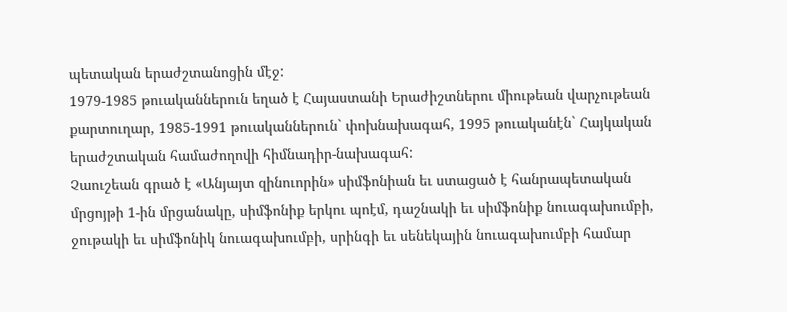պետական երաժշտանոցին մէջ:
1979-1985 թուականներուն եղած է Հայաստանի Երաժիշտներու միութեան վարչութեան քարտուղար, 1985-1991 թուականներուն` փոխնախագահ, 1995 թուականէն` Հայկական երաժշտական համաժողովի հիմնադիր-նախագահ:
Չաուշեան գրած է «Անյայտ զինուորին» սիմֆոնիան եւ ստացած է հանրապետական մրցոյթի 1-ին մրցանակը, սիմֆոնիք երկու պոէմ, դաշնակի եւ սիմֆոնիք նուագախումբի, ջութակի եւ սիմֆոնիկ նուագախումբի, սրինգի եւ սենեկային նուագախումբի համար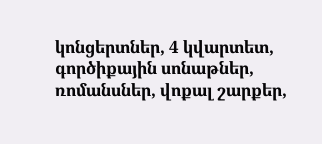կոնցերտներ, 4 կվարտետ, գործիքային սոնաթներ, ռոմանսներ, վոքալ շարքեր,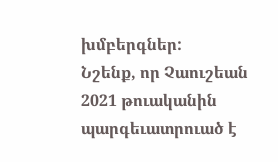խմբերգներ:
Նշենք, որ Չաուշեան 2021 թուականին պարգեւատրուած է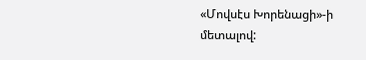«Մովսէս Խորենացի»-ի մետալով: